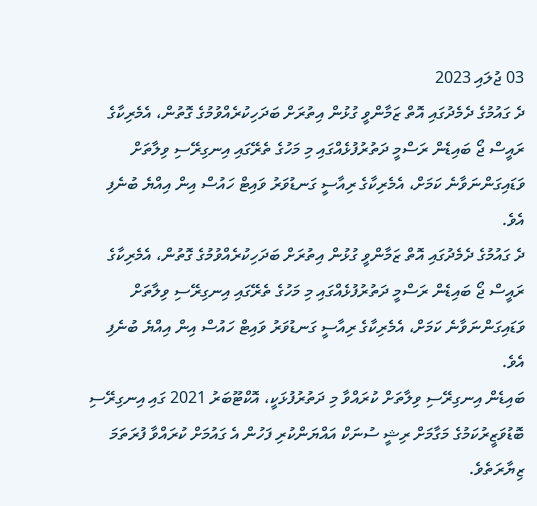03 ޖުލައި 2023
ދެ ގައުމުގެ ދެމެދުގައި އޮތް ޒަމާންވީ ގުޅުން އިތުރަށް ބަދަހިކުރެއްވުމުގެ ގޮތުން، އެމެރިކާގެ ރައީސް ޖޯ ބައިޑެން ރަސްމީ ދަތުރުފުޅެއްގައި މި މަހުގެ ތެރޭގައި އިނގިރޭސި ވިލާތަށް ވަޑައިގަންނަވާނެ ކަމަށް، އެމެރިކާގެ ރިއާސީ ގަނޑުވަރު ވައިޓް ހައުސް އިން އިއްޔެ ބުނެފި އެވެ.
ދެ ގައުމުގެ ދެމެދުގައި އޮތް ޒަމާންވީ ގުޅުން އިތުރަށް ބަދަހިކުރެއްވުމުގެ ގޮތުން، އެމެރިކާގެ ރައީސް ޖޯ ބައިޑެން ރަސްމީ ދަތުރުފުޅެއްގައި މި މަހުގެ ތެރޭގައި އިނގިރޭސި ވިލާތަށް ވަޑައިގަންނަވާނެ ކަމަށް، އެމެރިކާގެ ރިއާސީ ގަނޑުވަރު ވައިޓް ހައުސް އިން އިއްޔެ ބުނެފި އެވެ.
ބައިޑެން އިނގިރޭސި ވިލާތަށް ކުރައްވާ މި ދަތުރުފުޅަކީ، އޮކްޓޫބަރު 2021 ގައި އިނގިރޭސި ބޮޑުވަޒީރުކަމުގެ މަގާމަށް ރިޝީ ސުނަކް އައްޔަންކުރި ފަހުން އެ ގައުމަށް ކުރައްވާ ފުރަތަމަ ޒިޔާރަތެވެ.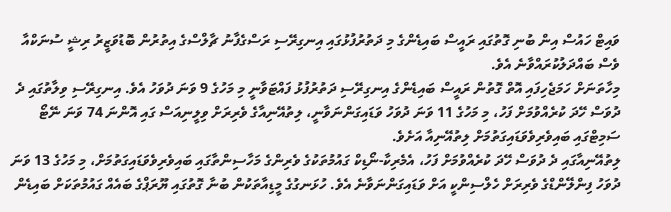ވައިޓް ހައުސް އިން ބުނި ގޮތުގައި ރައީސް ބައިޑެންގެ މި ދަތުރުފުޅުގައި އިނގިރޭސި ރަސްގެފާނު ޗާލްސްގެ އިތުރުން ބޮޑުވަޒީރު ރިޝީ ސުނަކްއާ ވެސް ބައްދަލުކުރައްވާނެ އެވެ.
މިހާތަނަށް ހަމަޖެހިފައި އޮތް ގޮތުން ރައީސް ބައިޑެންގެ އިނގިރޭސި ދަތުރުފުޅު ފައްޓަވާނީ މި މަހުގެ 9 ވަނަ ދުވަހު އެވެ. އިނގިރޭސި ވިލާތުގައި ދެ ދުވަސް ހޭދަ ކުރެއްވުމަށް ފަހު، މި މަހުގެ 11 ވަނަ ދުވަހު ވަޑައިގަންނަވާނީ، ލިތުއޭނިއާގެ ވެރިރަށް ވިލީނިއަސް ގައި އޮންނަ 74 ވަނަ ނޭޓޯ ސަމިޓްގައި ބައިވެރިވެވަޑައިގަތުމަށް ލިތުއޭނިއާ އަށެވެ.
ލިތުއޭނިއާގައި ދެ ދުވަސް ހޭދަ ކުރެއްވުމަށް ފަހު، އެމެރިކާ-ނޯޑިކް ގައުމުތަކުގެ ވެރިންގެ މަހާސިންތާގައި ބައިވެރިވެވަޑައިގަތުމަށް، މި މަހުގެ 13 ވަނަ ދުވަހު ފިންލޭންޑްގެ ވެރިރަށް ހެލްސިންކީ އަށް ވަޑައިގަންނަވާނެ އެވެ. ހުޅަނގުގެ މީޑިއާތަކުން ބުނާ ގޮތުގައި ޔޫރަޕްގެ ބައެއް ގައުމުތަކަށް ބައިޑެން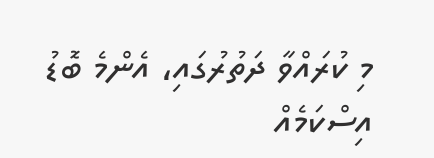މި ކުރައްވާ ދަތުރުގައި، އެންމެ ބޮޑު އިސްކަމެއް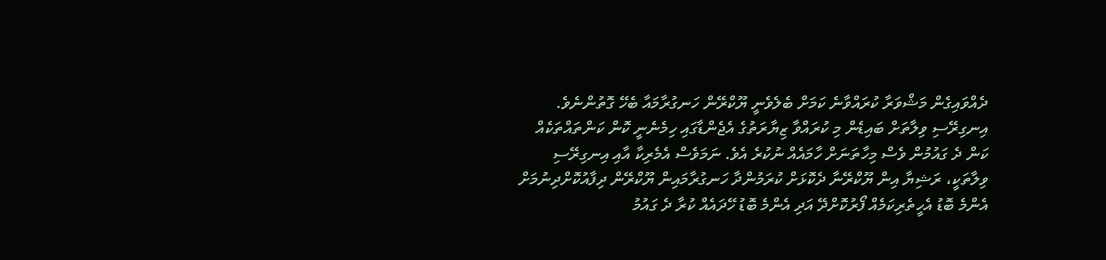ދެއްވައިގެން މަޝްވަރާ ކުރައްވާނެ ކަމަށް ބެލެވެނީ ޔޫކްރޭން ހަނގުރާމައާ ބެހޭ ގޮތުންނެވެ.
އިނގިރޭސި ވިލާތަށް ބައިޑެން މި ކުރައްވާ ޒިޔާރަތުގެ އެޖެންޑާގައި ހިމެނެނީ ކޮން ކަންތައްތަކެއް ކަން ދެ ގައުމުން ވެސް މިހާތަނަށް ހާމައެއް ނުކުރެ އެވެ. ނަމަވެސް އެމެރިކާ އާއި އިނގިރޭސި ވިލާތަކީ، ރަޝިޔާ އިން ޔޫކްރޭނާ ދެކޮޅަށް ކުރަމުންދާ ހަނގުރާމައިން ޔޫކްރޭން ދިފާއުކޮށްދިނުމަށް އެންމެ ބޮޑު އެހީތެރިކަމެއް ފޯރުކޮށްދޭ އަދި އެންމެ ބޮޑު ހޭދައެއް ކުރާ ދެ ގައުމު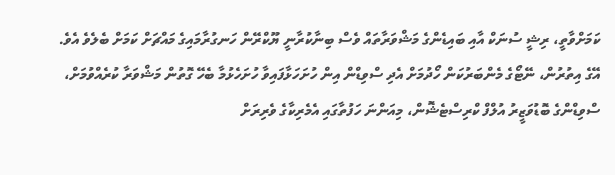ކަމަށްވާތީ، ރިޝީ ސުނަކް އާއި ބައިޑެންގެ މަޝްވަރާތައް ވެސް ބިނާކުރާނީ ޔޫކްރޭން ހަނގުރާމައިގެ މައްޗަށް ކަމަށް ބެލެވެ އެވެ.
އޭގެ އިތުރުން، ނޭޓޯގެ މެންބަރުކަން ހޯދުމަށް އެދި ސްވިޑްން އިން ހުށަހަޅާފައިވާ ހުށަހެޅުމާ ބެހޭ ގޮތުން މަޝްވަރާ ކުރެއްވުމަށް، ސްވިޑްންގެ ބޮޑުވަޒީރު އުލްފް ކްރިސްޓެޝޮން، މިއަންނަ ހަފުތާގައި އެމެރިކާގެ ވެރިރަށް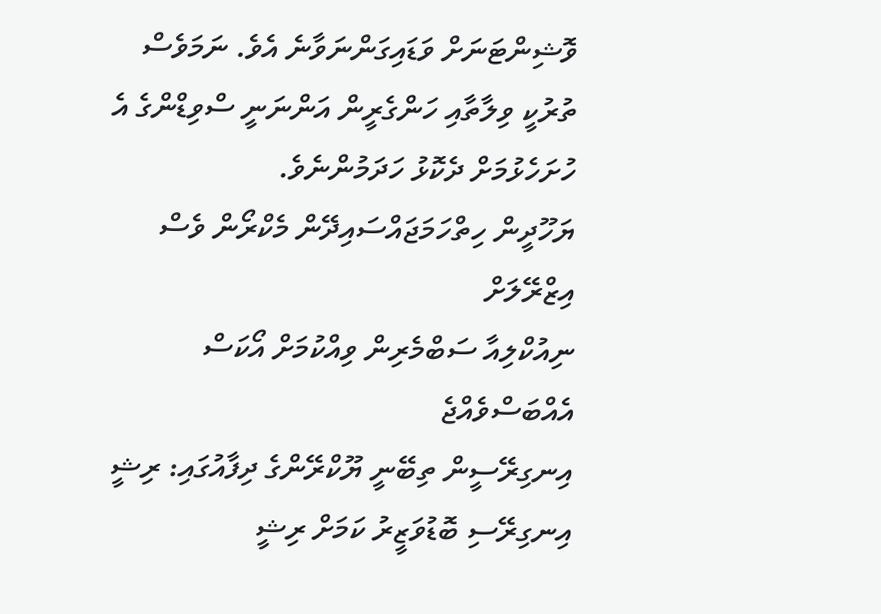ވޮޝިންޓަނަށް ވަޑައިގަންނަވާނެ އެވެ. ނަމަވެސް ތުރުކީ ވިލާތާއި ހަންގެރީން އަންނަނީ ސްވިޑްންގެ އެ ހުށަހެޅުމަށް ދެކޮޅު ހަދަމުންނެވެ.
ޔަހޫދީން ހިތްހަމަޖައްސައިދޭން މެކްރޯން ވެސް އިޒްރޭލަށް
ނިއުކްލިއާ ސަބްމެރިން ވިއްކުމަށް އޯކަސް އެއްބަސްވެއްޖެ
އިނގިރޭސީން ތިބޭނީ ޔޫކްރޭންގެ ދިފާއުގައި: ރިޝީ
އިނގިރޭސި ބޮޑުވަޒީރު ކަމަށް ރިޝީ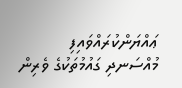ޢައްޔަންކުރައްވައިފި
މުއްސަނދި ގައުމުތަކުގެ ވެރިން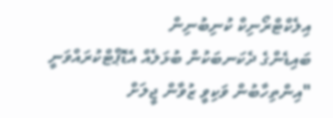އިލެކްޓްރޯނިކް ކުނިބުނިން
ބައިޑެންގެ ދެކަނބަކުން ބުޅަލެއް އެޑޮޕްޓްކުރައްވަނީ
"އިންތިހާބުން ވަކިވީ ޒުވާން ޖީލަށް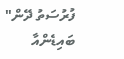ފުރުސަތު ދޭން"
ބައިޑެންއާ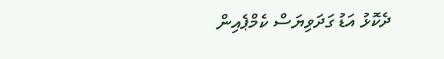ދެކޮޅު އަޑު ގަދަވިޔަސް ކެމްޕެއިން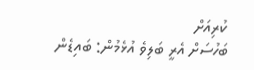ކުރިއަށް
ބަހުސަށް އެރީ ބަލިވެ އުޅެމުން: ބައިޑެން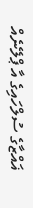ޣައްޒާގެ ސުލްހައިގެ އާ ޕްލޭނެއް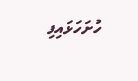ހުށަހަޅައިފި